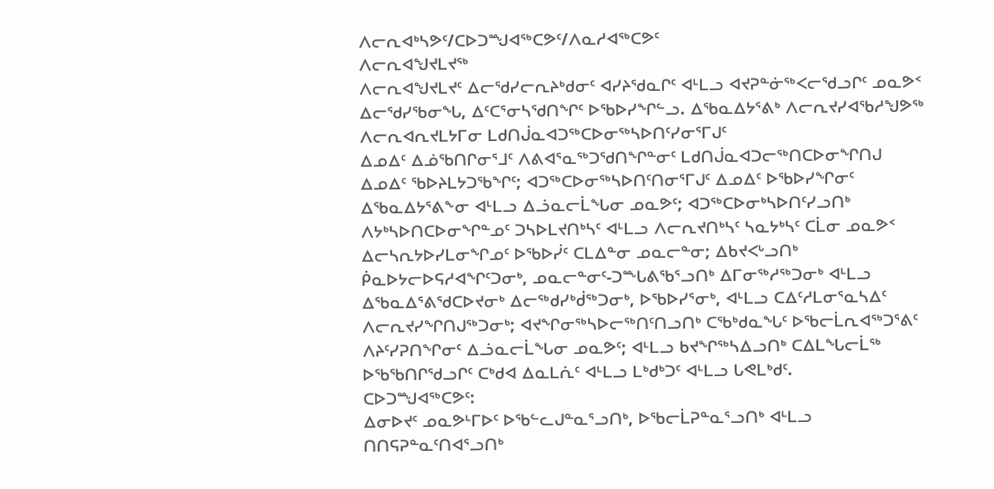ᐱᓕᕆᐊᒃᓴᕗᑦ/ᑕᐅᑐᙳᐊᖅᑕᕗᑦ/ᐱᓇᓱᐊᖅᑕᕗᑦ
ᐱᓕᕆᐊᖑᔪᒪᔪᖅ
ᐱᓕᕆᐊᖑᔪᒪᔪᑦ ᐃᓕᖁᓯᓕᕆᔨᒃᑯᓂᑦ ᐊᓯᔨᖁᓇᒋᑦ ᐊᒻᒪᓗ ᐊᔪᕈᓐᓃᖅᐸᓕᖁᓗᒋᑦ ᓄᓇᕗᑉ ᐃᓕᖁᓯᖃᓂᖓ, ᐃᑦᑕᕐᓂᓴᖁᑎᖏᑦ ᐅᖃᐅᓯᖏᓪᓗ. ᐃᖃᓇᐃᔭᕐᕕᒃ ᐱᓕᕆᔪᓯᐊᖃᓱᖑᕗᖅ ᐱᓕᕆᐊᕆᔪᒪᔭᒥᓂ ᒪᑯᑎᒎᓇᐊᑐᖅᑕᐅᓂᖅᓴᐅᑎᑦᓯᓂᕐᒥᒍᑦ
ᐃᓄᐃᑦ ᐃᓅᖃᑎᒋᓂᕐᒧᑦ ᐱᕕᐊᕐᓇᖅᑐᖁᑎᖏᓐᓂᑦ ᒪᑯᑎᒎᓇᐊᑐᓕᖅᑎᑕᐅᓂᖏᑎᒍ ᐃᓄᐃᑦ ᖃᐅᔨᒪᔭᑐᖃᖏᑦ; ᐊᑐᖅᑕᐅᓂᖅᓴᐅᑎᑦᑎᓂᕐᒥᒍᑦ ᐃᓄᐃᑦ ᐅᖃᐅᓯᖏᓂᑦ ᐃᖃᓇᐃᔭᕐᕕᖕᓂ ᐊᒻᒪᓗ ᐃᓘᓇᓕᒫᖓᓂ ᓄᓇᕗᑦ; ᐊᑐᖅᑕᐅᓂᒃᓴᐅᑎᑦᓯᓗᑎᒃ ᐱᔭᒃᓴᐅᑎᑕᐅᓂᖏᓐᓄᑦ ᑐᓴᐅᒪᔪᑎᒃᓴᑦ ᐊᒻᒪᓗ ᐱᓕᕆᔪᑎᒃᓴᑦ ᓴᓇᔭᒃᓴᑦ ᑕᒫᓂ ᓄᓇᕗᑉ ᐃᓕᓴᕆᔭᐅᓯᒪᓂᖏᓄᑦ ᐅᖃᐅᓰᑦ ᑕᒪᐃᓐᓂ ᓄᓇᓕᓐᓂ; ᐃᑲᔪᐸᒡᓗᑎᒃ ᑮᓇᐅᔭᓕᐅᕋᓱᐊᖏᑦᑐᓂᒃ, ᓄᓇᓕᓐᓂᑦ-ᑐᖖᒐᕕᖃᕐᓗᑎᒃ ᐃᒥᓂᖅᓱᖅᑐᓂᒃ ᐊᒻᒪᓗ ᐃᖃᓇᐃᕐᕕᖁᑕᐅᔪᓂᒃ ᐃᓕᖅᑯᓯᒃᑰᖅᑐᓂᒃ, ᐅᖃᐅᓯᕐᓂᒃ, ᐊᒻᒪᓗ ᑕᐃᑦᓱᒪᓂᕐᓇᓴᐃᑦ ᐱᓕᕆᔪᓯᖏᑎᒍᖅᑐᓂᒃ; ᐊᔪᖏᓂᖅᓴᐅᓕᖅᑎᑦᑎᓗᑎᒃ ᑕᖃᒃᑯᓇᖓᑦ ᐅᖃᓕᒫᕆᐊᖅᑐᕐᕕᑦ ᐱᔨᑦᓯᕈᑎᖏᓂᑦ ᐃᓘᓇᓕᒫᖓᓂ ᓄᓇᕗᑦ; ᐊᒻᒪᓗ ᑲᔪᖏᖅᓴᐃᓗᑎᒃ ᑕᐃᒪᖓᓕᒫᖅ ᐅᖃᖃᑎᒋᖁᓗᒋᑦ ᑕᒃᑯᐊ ᐃᓇᒪᕇᑦ ᐊᒻᒪᓗ ᒪᒃᑯᒃᑐᑦ ᐊᒻᒪᓗ ᒐᕙᒪᒃᑯᑦ.
ᑕᐅᑐᙳᐊᖅᑕᕗᑦ:
ᐃᓂᐅᔪᑦ ᓄᓇᕗᒻᒥᐅᑦ ᐅᖃᓪᓚᒍᓐᓇᕐᓗᑎᒃ, ᐅᖃᓕᒫᕈᓐᓇᕐᓗᑎᒃ ᐊᒻᒪᓗ ᑎᑎᕋᕈᓐᓇᑦᑎᐊᕐᓗᑎᒃ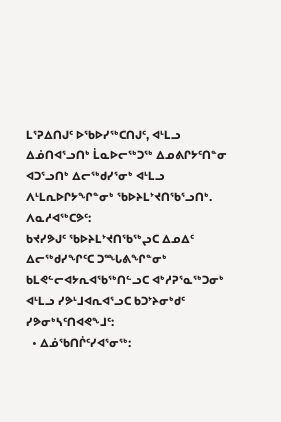ᒪᕐᕈᐃᑎᒍᑦ ᐅᖃᐅᓯᖅᑕᑎᒍᑦ, ᐊᒻᒪᓗ ᐃᓅᑎᐊᕐᓗᑎᒃ ᒫᓇᐅᓕᖅᑐᖅ ᐃᓄᕕᒋᔭᑦᑎᓐᓂ ᐊᑐᕐᓗᑎᒃ ᐃᓕᖅᑯᓯᕐᓂᒃ ᐊᒻᒪᓗ ᐱᒻᒪᕆᐅᒋᔭᖏᓐᓂᒃ ᖃᐅᔨᒪᔾᔪᑎᖃᕐᓗᑎᒃ.
ᐱᓇᓱᐊᖅᑕᕗᑦ:
ᑲᔪᓯᕗᒍᑦ ᖃᐅᔨᒪᔾᔪᑎᖃᖅᖢᑕ ᐃᓄᐃᑦ ᐃᓕᖅᑯᓯᖏᑦᑕ ᑐᙵᕕᖏᓐᓂᒃ ᑲᒪᕙᓪᓕᐊᔭᕆᐊᖃᖅᑎᓪᓗᑕ ᐊᒃᓱᕈᕐᓇᖅᑐᓂᒃ ᐊᒻᒪᓗ ᓯᕗᒻᒧᐊᕆᐊᕐᓗᑕ ᑲᑐᔾᔨᓂᒃᑯᑦ ᓯᕗᓂᒃᓴᑦᑎᐊᕙᖕᒧᑦ:
  • ᐃᓅᖃᑎᒌᑦᓯᐊᕐᓂᖅ: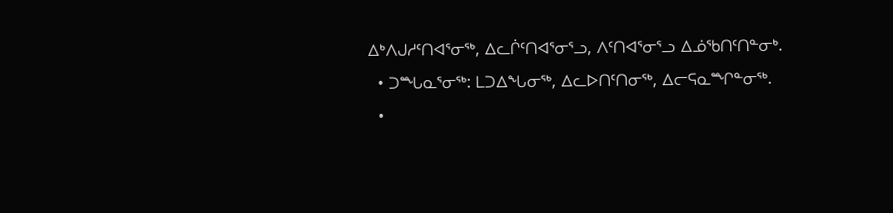ᐃᒃᐱᒍᓱᑦᑎᐊᕐᓂᖅ, ᐃᓚᒌᑦᑎᐊᕐᓂᕐᓗ, ᐱᑦᑎᐊᕐᓂᕐᓗ ᐃᓅᖃᑎᑦᑎᓐᓂᒃ.
  • ᑐᙵᓇᕐᓂᖅ: ᒪᑐᐃᖓᓂᖅ, ᐃᓚᐅᑎᑦᑎᓂᖅ, ᐃᓕᕋᓇᙱᓐᓂᖅ.
  •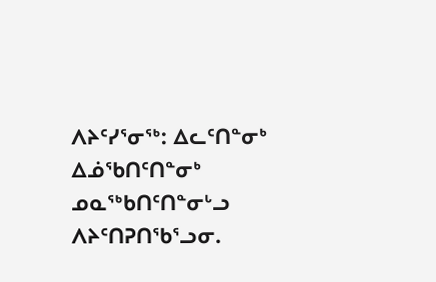ᐱᔨᑦᓯᕐᓂᖅ: ᐃᓚᑦᑎᓐᓂᒃ ᐃᓅᖃᑎᑦᑎᓐᓂᒃ ᓄᓇᖅᑲᑎᑦᑎᓐᓂᒡᓗ ᐱᔨᑦᑎᕈᑎᖃᕐᓗᓂ.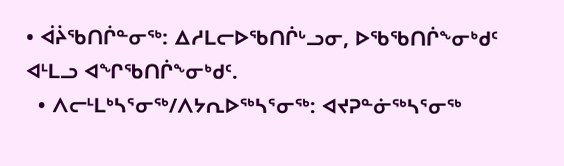• ᐋᔩᖃᑎᒌᓐᓂᖅ: ᐃᓱᒪᓕᐅᖃᑎᒌᒡᓗᓂ, ᐅᖃᖃᑎᒌᖕᓂᒃᑯᑦ ᐊᒻᒪᓗ ᐊᖏᖃᑎᒌᖕᓂᒃᑯᑦ.
  • ᐱᓕᒻᒪᒃᓴᕐᓂᖅ/ᐱᔭᕆᐅᖅᓴᕐᓂᖅ: ᐊᔪᕈᓐᓃᖅᓴᕐᓂᖅ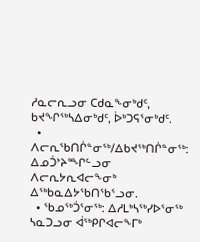ᓱᓇᓕᕆᓗᓂ ᑕᑯᓇᖕᓂᒃᑯᑦ, ᑲᔪᖏᖅᓴᐃᓂᒃᑯᑦ, ᐆᒃᑐᕋᕐᓂᒃᑯᑦ.
  • ᐱᓕᕆᖃᑎᒌᓐᓂᖅ/ᐃᑲᔪᖅᑎᒌᓐᓂᖅ: ᐃᓄᑑᔾᔨᙱᓪᓗᓂ ᐱᓕᕆᔭᕆᐊᓕᖕᓂᒃ ᐃᖅᑲᓇᐃᔭᖃᑎᖃᕐᓗᓂ.
  • ᖃᓄᖅᑑᕐᓂᖅ: ᐃᓱᒪᒃᓴᖅᓯᐅᕐᓂᖅ ᓴᓇᑐᓗᓂ ᐋᖅᑭᒋᐊᓕᖕᒥᒃ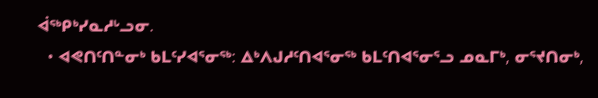ᐋᖅᑭᒃᓯᓇᓱᒡᓗᓂ.
  • ᐊᕙᑎᑦᑎᓐᓂᒃ ᑲᒪᑦᓯᐊᕐᓂᖅ: ᐃᒃᐱᒍᓱᑦᑎᐊᕐᓂᖅ ᑲᒪᑦᑎᐊᕐᓂᕐᓗ ᓄᓇᒥᒃ, ᓂᕐᔪᑎᓂᒃ,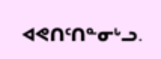ᐊᕙᑎᑦᑎᓐᓂᒡᓗ.